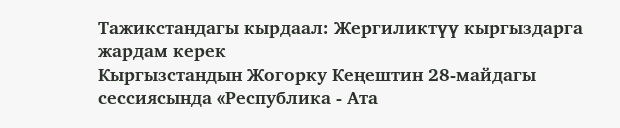Тажикстандагы кырдаал: Жергиликтүү кыргыздарга жардам керек
Кыргызстандын Жогорку Кеңештин 28-майдагы сессиясында «Республика - Ата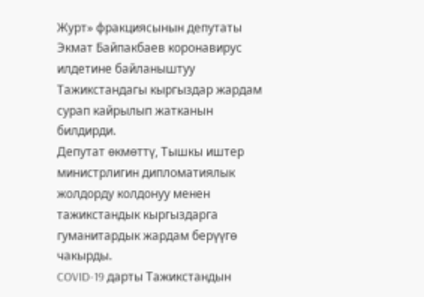Журт» фракциясынын депутаты Экмат Байпакбаев коронавирус илдетине байланыштуу Тажикстандагы кыргыздар жардам сурап кайрылып жатканын билдирди.
Депутат өкмөттү, Тышкы иштер министрлигин дипломатиялык жолдорду колдонуу менен тажикстандык кыргыздарга гуманитардык жардам берүүгө чакырды.
COVID-19 дарты Тажикстандын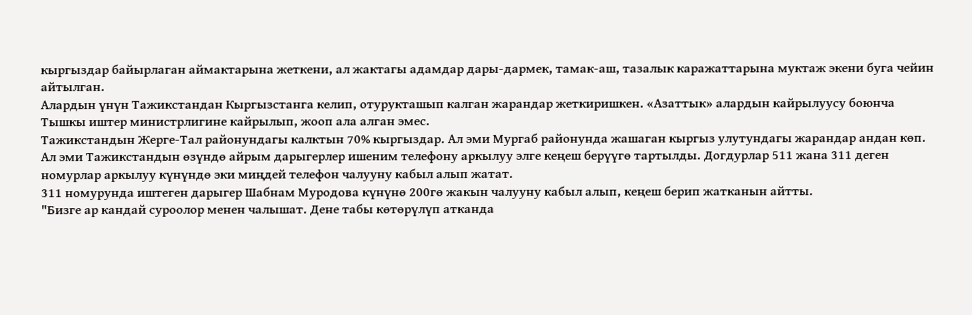кыргыздар байырлаган аймактарына жеткени, ал жактагы адамдар дары-дармек, тамак-аш, тазалык каражаттарына муктаж экени буга чейин айтылган.
Алардын үнүн Тажикстандан Кыргызстанга келип, отурукташып калган жарандар жеткиришкен. «Азаттык» алардын кайрылуусу боюнча Тышкы иштер министрлигине кайрылып, жооп ала алган эмес.
Тажикстандын Жерге-Тал районундагы калктын 70% кыргыздар. Ал эми Мургаб районунда жашаган кыргыз улутундагы жарандар андан көп.
Ал эми Тажикстандын өзүндө айрым дарыгерлер ишеним телефону аркылуу элге кеңеш берүүгө тартылды. Догдурлар 511 жана 311 деген номурлар аркылуу күнүндө эки миңдей телефон чалууну кабыл алып жатат.
311 номурунда иштеген дарыгер Шабнам Муродова күнүнө 200гө жакын чалууну кабыл алып, кеңеш берип жатканын айтты.
"Бизге ар кандай суроолор менен чалышат. Дене табы көтөрүлүп атканда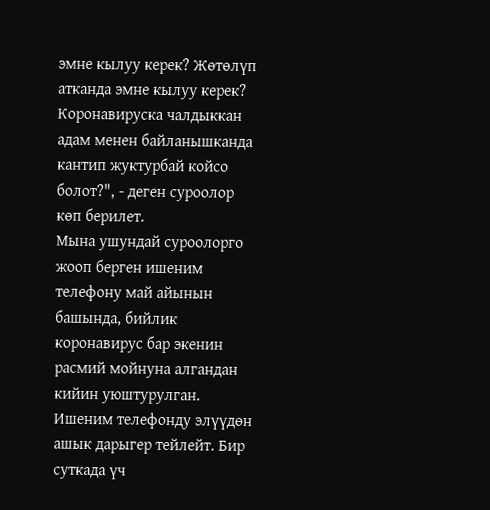эмне кылуу керек? Жөтөлүп атканда эмне кылуу керек? Коронавируска чалдыккан адам менен байланышканда кантип жуктурбай койсо болот?", - деген суроолор көп берилет.
Мына ушундай суроолорго жооп берген ишеним телефону май айынын башында, бийлик коронавирус бар экенин расмий мойнуна алгандан кийин уюштурулган. Ишеним телефонду элүүдөн ашык дарыгер тейлейт. Бир суткада үч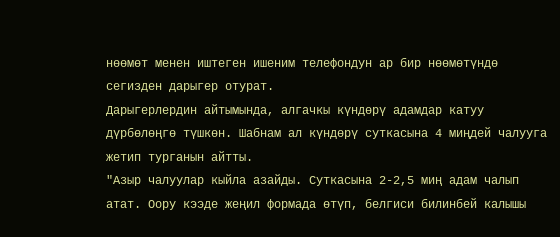нөөмөт менен иштеген ишеним телефондун ар бир нөөмөтүндө сегизден дарыгер отурат.
Дарыгерлердин айтымында, алгачкы күндөрү адамдар катуу дүрбөлөңгө түшкөн. Шабнам ал күндөрү суткасына 4 миңдей чалууга жетип турганын айтты.
"Азыр чалуулар кыйла азайды. Суткасына 2-2,5 миң адам чалып атат. Оору кээде жеңил формада өтүп, белгиси билинбей калышы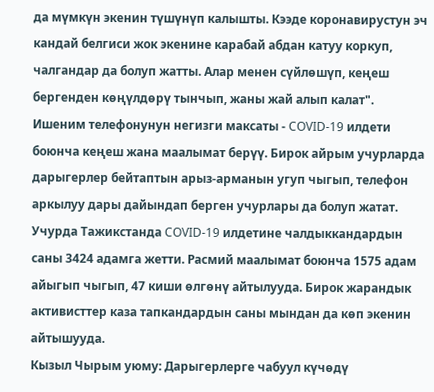да мүмкүн экенин түшүнүп калышты. Кээде коронавирустун эч кандай белгиси жок экенине карабай абдан катуу коркуп, чалгандар да болуп жатты. Алар менен сүйлөшүп, кеңеш бергенден көңүлдөрү тынчып, жаны жай алып калат".
Ишеним телефонунун негизги максаты - COVID-19 илдети боюнча кеңеш жана маалымат берүү. Бирок айрым учурларда дарыгерлер бейтаптын арыз-арманын угуп чыгып, телефон аркылуу дары дайындап берген учурлары да болуп жатат.
Учурда Тажикстанда COVID-19 илдетине чалдыккандардын саны 3424 адамга жетти. Расмий маалымат боюнча 1575 адам айыгып чыгып, 47 киши өлгөнү айтылууда. Бирок жарандык активисттер каза тапкандардын саны мындан да көп экенин айтышууда.
Кызыл Чырым уюму: Дарыгерлерге чабуул күчөдү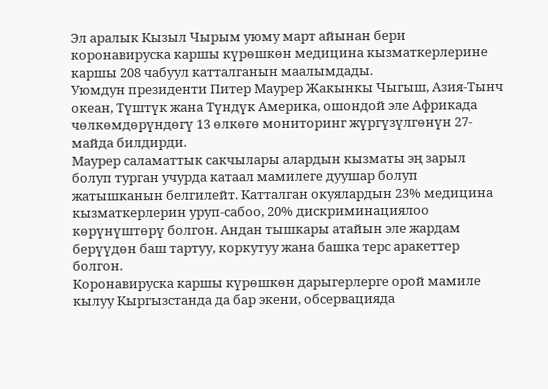Эл аралык Кызыл Чырым уюму март айынан бери коронавируска каршы күрөшкөн медицина кызматкерлерине каршы 208 чабуул катталганын маалымдады.
Уюмдун президенти Питер Маурер Жакынкы Чыгыш, Азия-Тынч океан, Түштүк жана Түндүк Америка, ошондой эле Африкада чөлкөмдөрүндөгү 13 өлкөгө мониторинг жүргүзүлгөнүн 27-майда билдирди.
Маурер саламаттык сакчылары алардын кызматы эң зарыл болуп турган учурда катаал мамилеге дуушар болуп жатышканын белгилейт. Катталган окуялардын 23% медицина кызматкерлерин уруп-сабоо, 20% дискриминациялоо көрүнүштөрү болгон. Андан тышкары атайын эле жардам берүүдөн баш тартуу, коркутуу жана башка терс аракеттер болгон.
Коронавируска каршы күрөшкөн дарыгерлерге орой мамиле кылуу Кыргызстанда да бар экени, обсервацияда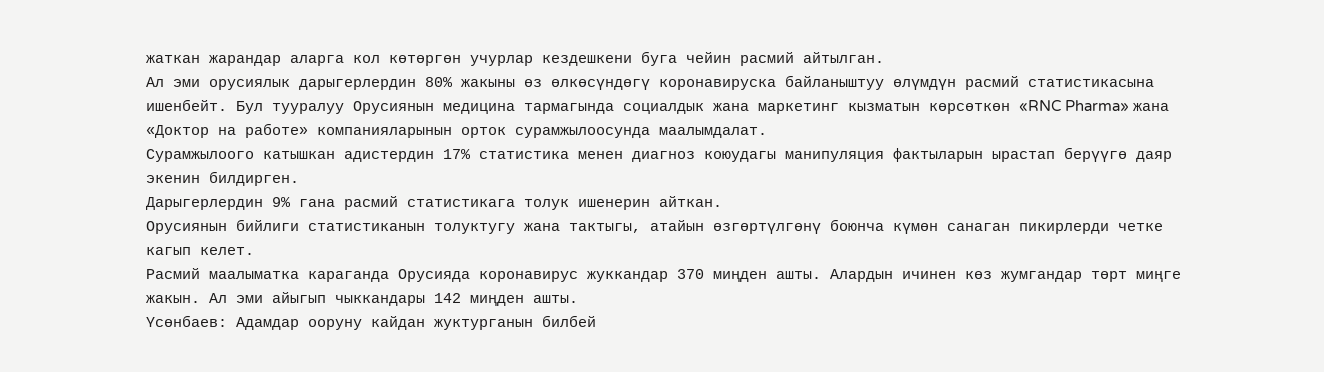жаткан жарандар аларга кол көтөргөн учурлар кездешкени буга чейин расмий айтылган.
Ал эми орусиялык дарыгерлердин 80% жакыны өз өлкөсүндөгү коронавируска байланыштуу өлүмдүн расмий статистикасына ишенбейт. Бул тууралуу Орусиянын медицина тармагында социалдык жана маркетинг кызматын көрсөткөн «RNC Pharma» жана «Доктор на работе» компанияларынын орток сурамжылоосунда маалымдалат.
Сурамжылоого катышкан адистердин 17% статистика менен диагноз коюудагы манипуляция фактыларын ырастап берүүгө даяр экенин билдирген.
Дарыгерлердин 9% гана расмий статистикага толук ишенерин айткан.
Орусиянын бийлиги статистиканын толуктугу жана тактыгы, атайын өзгөртүлгөнү боюнча күмөн санаган пикирлерди четке кагып келет.
Расмий маалыматка караганда Орусияда коронавирус жуккандар 370 миңден ашты. Алардын ичинен көз жумгандар төрт миңге жакын. Ал эми айыгып чыккандары 142 миңден ашты.
Үсөнбаев: Адамдар ооруну кайдан жуктурганын билбей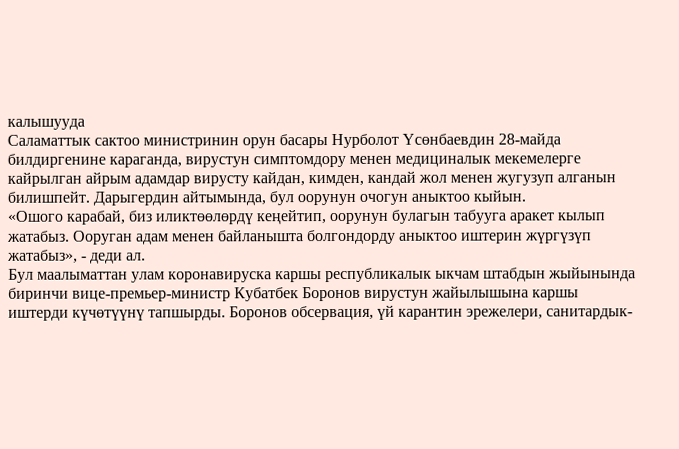калышууда
Саламаттык сактоо министринин орун басары Нурболот Үсөнбаевдин 28-майда билдиргенине караганда, вирустун симптомдору менен медициналык мекемелерге кайрылган айрым адамдар вирусту кайдан, кимден, кандай жол менен жугузуп алганын билишпейт. Дарыгердин айтымында, бул оорунун очогун аныктоо кыйын.
«Ошого карабай, биз иликтөөлөрдү кеңейтип, оорунун булагын табууга аракет кылып жатабыз. Ооруган адам менен байланышта болгондорду аныктоо иштерин жүргүзүп жатабыз», - деди ал.
Бул маалыматтан улам коронавируска каршы республикалык ыкчам штабдын жыйынында биринчи вице-премьер-министр Кубатбек Боронов вирустун жайылышына каршы иштерди күчөтүүнү тапшырды. Боронов обсервация, үй карантин эрежелери, санитардык-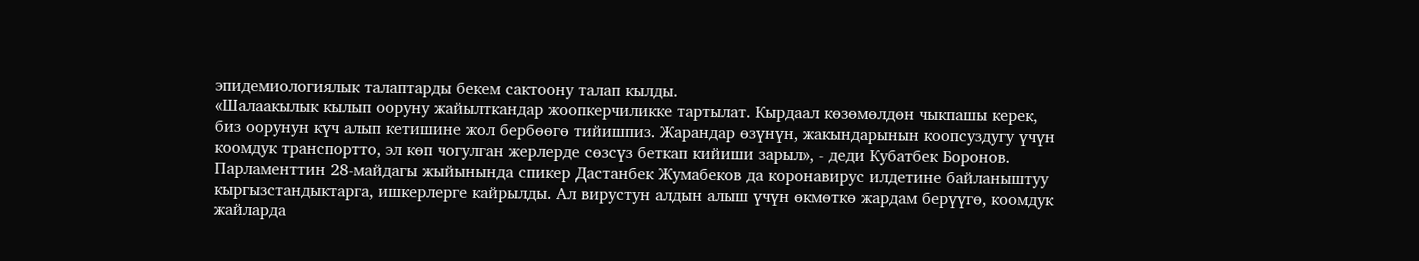эпидемиологиялык талаптарды бекем сактоону талап кылды.
«Шалаакылык кылып ооруну жайылткандар жоопкерчиликке тартылат. Кырдаал көзөмөлдөн чыкпашы керек, биз оорунун күч алып кетишине жол бербөөгө тийишпиз. Жарандар өзүнүн, жакындарынын коопсуздугу үчүн коомдук транспортто, эл көп чогулган жерлерде сөзсүз беткап кийиши зарыл», - деди Кубатбек Боронов.
Парламенттин 28-майдагы жыйынында спикер Дастанбек Жумабеков да коронавирус илдетине байланыштуу кыргызстандыктарга, ишкерлерге кайрылды. Ал вирустун алдын алыш үчүн өкмөткө жардам берүүгө, коомдук жайларда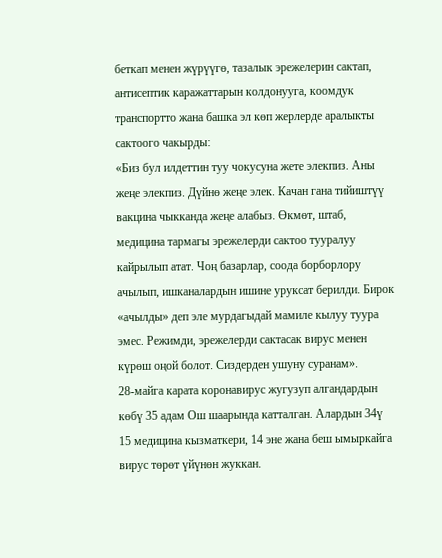беткап менен жүрүүгө, тазалык эрежелерин сактап, антисептик каражаттарын колдонууга, коомдук транспортто жана башка эл көп жерлерде аралыкты сактоого чакырды:
«Биз бул илдеттин туу чокусуна жете элекпиз. Аны жеңе элекпиз. Дүйнө жеңе элек. Качан гана тийиштүү вакцина чыкканда жеңе алабыз. Өкмөт, штаб, медицина тармагы эрежелерди сактоо тууралуу кайрылып атат. Чоң базарлар, соода борборлору ачылып, ишканалардын ишине уруксат берилди. Бирок «ачылды» деп эле мурдагыдай мамиле кылуу туура эмес. Режимди, эрежелерди сактасак вирус менен күрөш оңой болот. Сиздерден ушуну суранам».
28-майга карата коронавирус жугузуп алгандардын көбү 35 адам Ош шаарында катталган. Алардын 34ү 15 медицина кызматкери, 14 эне жана беш ымыркайга вирус төрөт үйүнөн жуккан.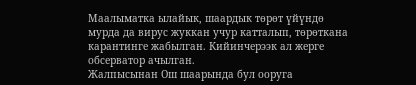Маалыматка ылайык, шаардык төрөт үйүндө мурда да вирус жуккан учур катталып, төрөткана карантинге жабылган. Кийинчерээк ал жерге обсерватор ачылган.
Жалпысынан Ош шаарында бул ооруга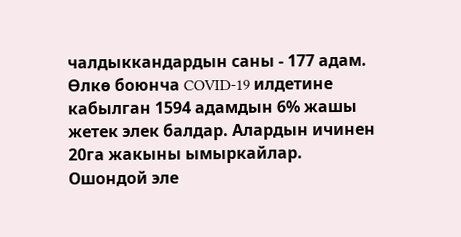чалдыккандардын саны - 177 адам. Өлкө боюнча COVID-19 илдетине кабылган 1594 адамдын 6% жашы жетек элек балдар. Алардын ичинен 20га жакыны ымыркайлар.
Ошондой эле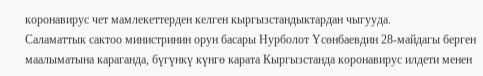коронавирус чет мамлекеттерден келген кыргызстандыктардан чыгууда.
Саламаттык сактоо министринин орун басары Нурболот Үсөнбаевдин 28-майдагы берген маалыматына караганда, бүгүнкү күнгө карата Кыргызстанда коронавирус илдети менен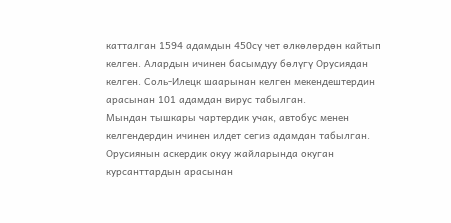катталган 1594 адамдын 450сү чет өлкөлөрдөн кайтып келген. Алардын ичинен басымдуу бөлүгү Орусиядан келген. Соль-Илецк шаарынан келген мекендештердин арасынан 101 адамдан вирус табылган.
Мындан тышкары чартердик учак, автобус менен келгендердин ичинен илдет сегиз адамдан табылган. Орусиянын аскердик окуу жайларында окуган курсанттардын арасынан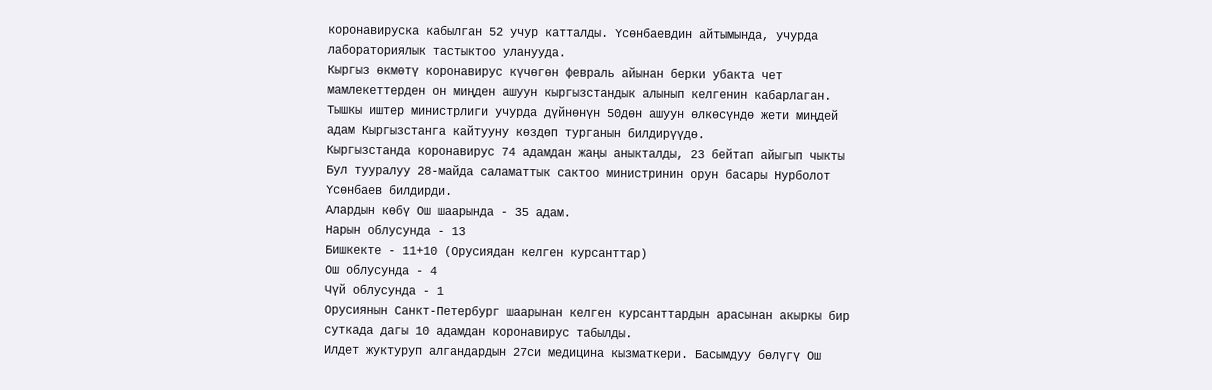коронавируска кабылган 52 учур катталды. Үсөнбаевдин айтымында, учурда лабораториялык тастыктоо уланууда.
Кыргыз өкмөтү коронавирус күчөгөн февраль айынан берки убакта чет мамлекеттерден он миңден ашуун кыргызстандык алынып келгенин кабарлаган. Тышкы иштер министрлиги учурда дүйнөнүн 50дөн ашуун өлкөсүндө жети миңдей адам Кыргызстанга кайтууну көздөп турганын билдирүүдө.
Кыргызстанда коронавирус 74 адамдан жаңы аныкталды, 23 бейтап айыгып чыкты
Бул тууралуу 28-майда саламаттык сактоо министринин орун басары Нурболот Үсөнбаев билдирди.
Алардын көбү Ош шаарында - 35 адам.
Нарын облусунда - 13
Бишкекте - 11+10 (Орусиядан келген курсанттар)
Ош облусунда - 4
Чүй облусунда - 1
Орусиянын Санкт-Петербург шаарынан келген курсанттардын арасынан акыркы бир суткада дагы 10 адамдан коронавирус табылды.
Илдет жуктуруп алгандардын 27си медицина кызматкери. Басымдуу бөлүгү Ош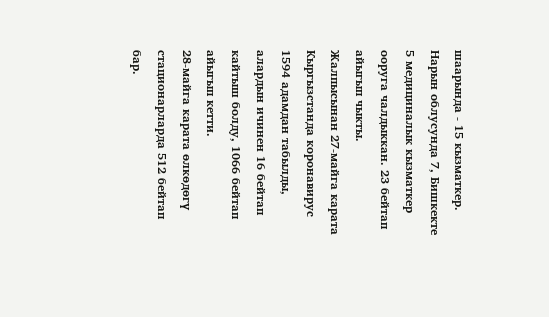шаарында - 15 кызматкер. Нарын облусунда 7, Бишкекте 5 медициналык кызматкер ооруга чалдыккан. 23 бейтап айыгып чыкты.
Жалпысынан 27-майга карата Кыргызстанда коронавирус 1594 адамдан табылды, алардын ичинен 16 бейтап кайтыш болду, 1066 бейтап айыгып кетти.
28-майга карата өлкөдөгү стационарларда 512 бейтап бар.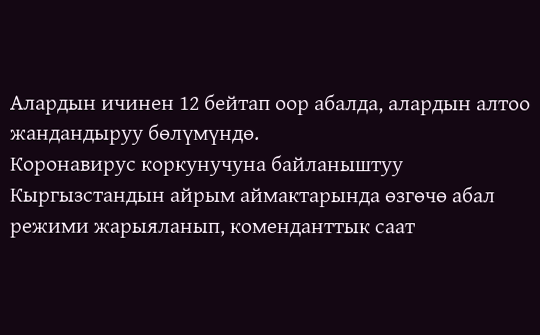Алардын ичинен 12 бейтап оор абалда, алардын алтоо жандандыруу бөлүмүндө.
Коронавирус коркунучуна байланыштуу Кыргызстандын айрым аймактарында өзгөчө абал режими жарыяланып, коменданттык саат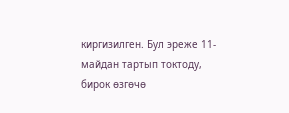киргизилген. Бул эреже 11-майдан тартып токтоду, бирок өзгөчө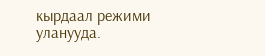кырдаал режими уланууда.